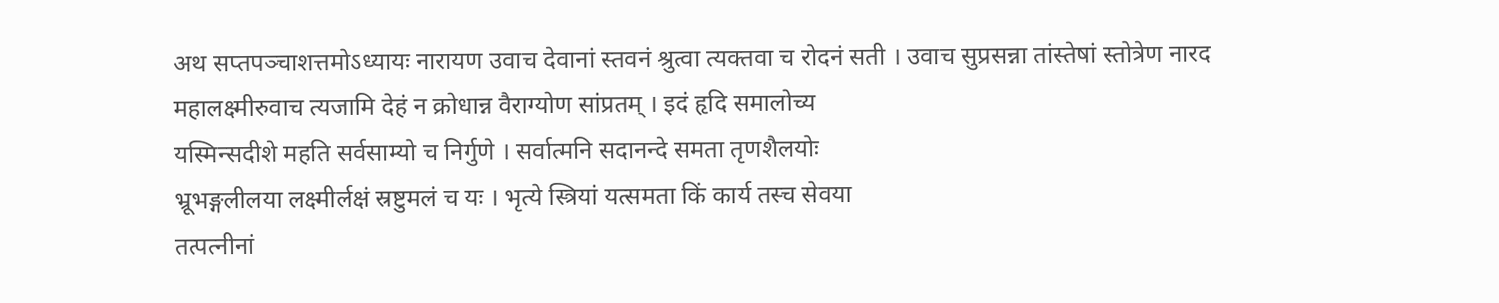अथ सप्तपञ्चाशत्तमोऽध्यायः नारायण उवाच देवानां स्तवनं श्रुत्वा त्यक्तवा च रोदनं सती । उवाच सुप्रसन्ना तांस्तेषां स्तोत्रेण नारद
महालक्ष्मीरुवाच त्यजामि देहं न क्रोधान्न वैराग्योण सांप्रतम् । इदं हृदि समालोच्य
यस्मिन्सदीशे महति सर्वसाम्यो च निर्गुणे । सर्वात्मनि सदानन्दे समता तृणशैलयोः
भ्रूभङ्गलीलया लक्ष्मीर्लक्षं स्रष्टुमलं च यः । भृत्ये स्त्रियां यत्समता किं कार्य तस्च सेवया
तत्पत्नीनां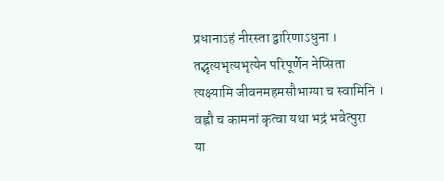प्रधानाऽहं नीरस्ता द्वारिणाऽधुना । तद्भृत्यभृत्यभृत्येन परिपूर्णेन नेप्सिता
त्यक्ष्यामि जीवनमहमसौभाग्या च स्वामिनि । वह्नौ च कामनां कृत्वा यथा भद्रं भवेत्पुरा
या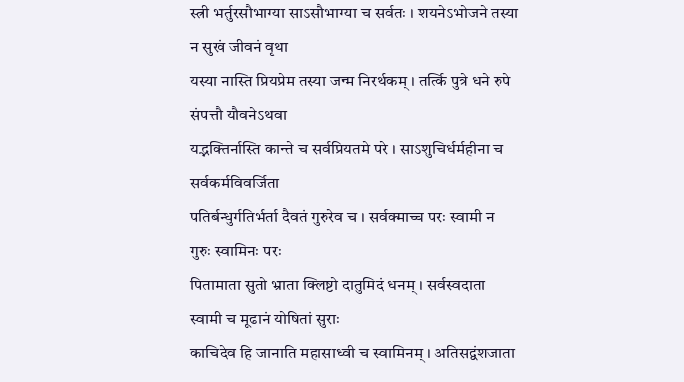स्त्री भर्तुरसौभाग्या साऽसौभाग्या च सर्वतः । शयनेऽभोजने तस्या न सुखं जीवनं वृथा
यस्या नास्ति प्रियप्रेम तस्या जन्म निरर्थकम् । तर्त्कि पुत्रे धने रुपे संपत्तौ यौवनेऽथवा
यद्भक्तिर्नास्ति कान्ते च सर्वप्रियतमे परे । साऽशुचिर्धर्महीना च सर्वकर्मविवर्जिता
पतिर्बन्धुर्गतिर्भर्ता दैवतं गुरुरेव च । सर्वक्माच्च परः स्वामी न गुरुः स्वामिनः परः
पितामाता सुतो भ्राता क्लिष्टो दातुमिदं धनम् । सर्वस्वदाता स्वामी च मूढानं योषितां सुराः
काचिदेव हि जानाति महासाध्वी च स्वामिनम् । अतिसद्वंशजाता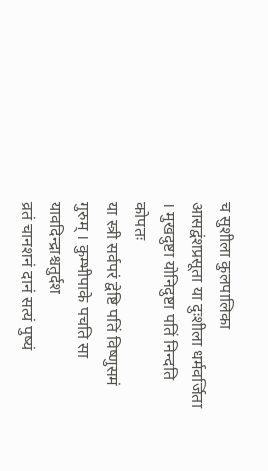च सुशीला कुलपालिका
आसद्वंशप्रसूता या दुःशीला धर्मवर्जिता । मुखदुष्टा योनिदुष्टा पतिं निन्दति कोपतः
या स्त्री सर्वपरं द्वेष्टि पतिं विष्णुसमं गुरुम् । कुम्भीपाके पचति सा यावदिन्द्राश्चतुर्दश
व्रतं चानशनं दानं सत्यं पुष्यं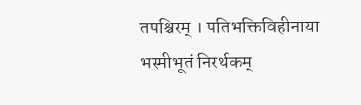तपश्चिरम् । पतिभक्तिविहीनाया भस्मीभूतं निरर्थकम्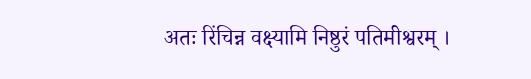अतः रिंचिन्न वक्ष्यामि निष्ठुरं पतिमीश्वरम् ।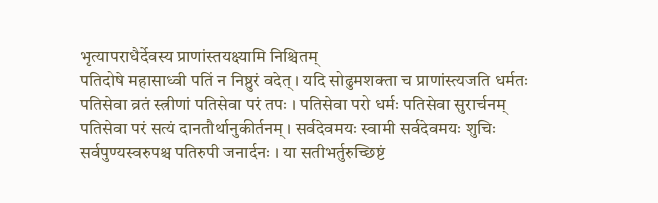भृत्यापराधैर्देवस्य प्राणांस्तयक्ष्यामि निश्चितम्
पतिदोषे महासाध्वी पतिं न निष्ठुरं वदेत् । यदि सोढुमशक्ता च प्राणांस्त्यजति धर्मतः
पतिसेवा व्रतं स्त्रीणां पतिसेवा परं तपः । पतिसेवा परो धर्मः पतिसेवा सुरार्चनम्
पतिसेवा परं सत्यं दानतौर्थानुकीर्तनम् । सर्वदेवमयः स्वामी सर्वदेवमयः शुचिः
सर्वपुण्यस्वरुपश्च पतिरुपी जनार्दनः । या सतीभर्तुरुच्छिष्टं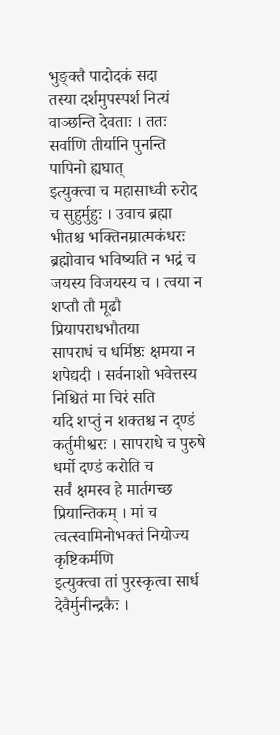भुङ्क्तै पादोदकं सदा
तस्या दर्शमुपस्पर्श नित्यं वाञ्छन्ति देवताः । ततः सर्वाणि तीर्यानि पुनन्ति पापिनो ह्यघात्
इत्युक्त्वा च महासाध्वी रुरोद च सुहुर्मुहुः । उवाच ब्रह्मा भीतश्च भक्तिनम्रात्मकंधरः
ब्रह्मोवाच भविष्यति न भद्रं च जयस्य विजयस्य च । त्वया न शप्तौ तौ मूढौ प्रियापराधभौतया
सापराधं च धर्मिष्ठः क्षमया न शपेद्यदी । सर्वनाशो भवेत्तस्य निश्चितं मा चिरं सति
यदि शप्तुं न शक्तश्च न द्ण्डं कर्तुमीश्वरः । सापराधे च पुरुषे धर्मो दण्डं करोति च
सर्वं क्षमस्व हे मार्तगच्छ प्रियान्तिकम् । मां च त्वत्स्वामिनोभक्तं नियोज्य कृष्टिकर्मणि
इत्युक्त्वा तां पुरस्कृत्वा सार्ध देवैर्मुनीन्द्रकैः ।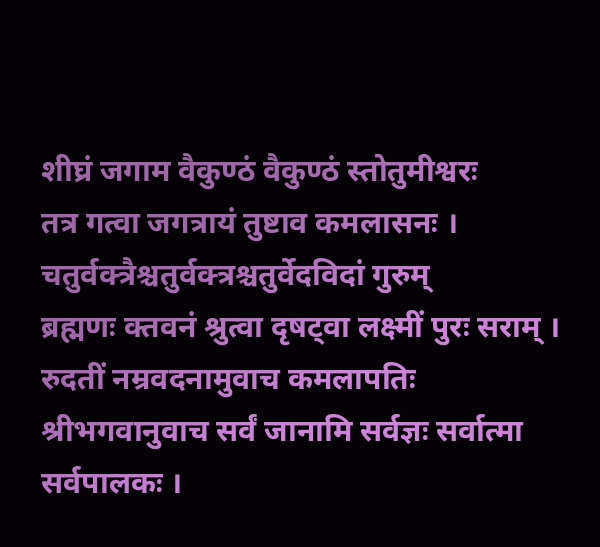शीघ्रं जगाम वैकुण्ठं वैकुण्ठं स्तोतुमीश्वरः
तत्र गत्वा जगत्रायं तुष्टाव कमलासनः । चतुर्वक्त्रैश्चतुर्वक्त्रश्चतुर्वेदविदां गुरुम्
ब्रह्मणः क्तवनं श्रुत्वा दृषट्वा लक्ष्मीं पुरः सराम् । रुदतीं नम्रवदनामुवाच कमलापतिः
श्रीभगवानुवाच सर्वं जानामि सर्वज्ञः सर्वात्मा सर्वपालकः ।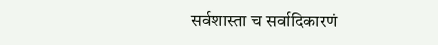सर्वशास्ता च सर्वादिकारणं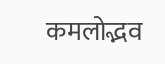कमलोद्भव